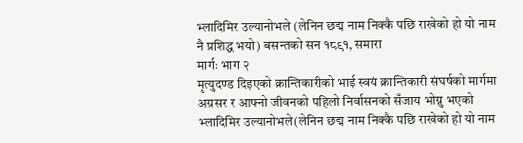भ्लादिमिर उल्यानोभले (लेनिन छद्म नाम निक्कै पछि राखेको हो यो नाम नै प्रशिद्ध भयो) बसन्तको सन १८९१, समारा
मार्गः भाग २
मृत्युदण्ड दिइएको क्रान्तिकारीको भाई स्वयं क्रान्तिकारी संघर्षको मार्गमा अग्रसर र आफ्नो जीवनको पहिलो निर्वासनको सँजाय भोग्नु भएको भ्लादिमिर उल्यानोभले(लेनिन छद्म नाम निक्कै पछि राखेको हो यो नाम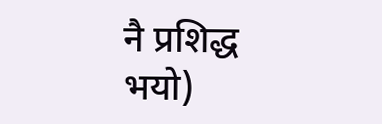नै प्रशिद्ध भयो)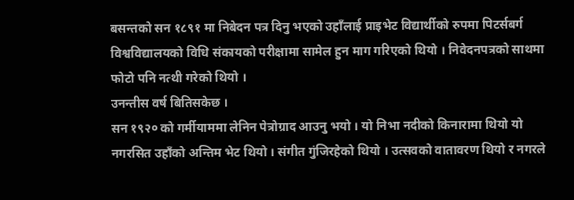बसन्तको सन १८९१ मा निबेदन पत्र दिनु भएको उहाँलाई प्राइभेट विद्यार्थीको रुपमा पिटर्सबर्ग विश्वविद्यालयको विधि संकायको परीक्षामा सामेल हुन माग गरिएको थियो । निवेदनपत्रको साथमा फोटो पनि नत्थी गरेको थियो ।
उनन्तीस वर्ष बितिसकेछ ।
सन १९२० को गर्मीयाममा लेनिन पेत्रोग्राद आउनु भयो । यो निभा नदीको किनारामा थियो यो नगरसित उहाँको अन्तिम भेट थियो । संगीत गुंजिरहेको थियो । उत्सवको वातावरण थियो र नगरले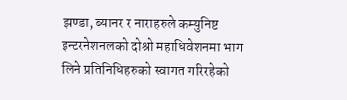झण्डा, ब्यानर र नाराहरुले कम्युनिष्ट इन्टरनेशनलको दोश्रो महाधिवेशनमा भाग लिने प्रतिनिधिहरुको स्वागत गरिरहेको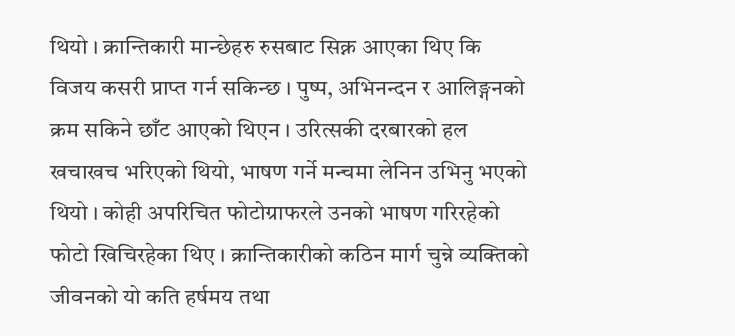थियो । क्रान्तिकारी मान्छेहरु रुसबाट सिक्न आएका थिए कि विजय कसरी प्राप्त गर्न सकिन्छ । पुष्प, अभिनन्दन र आलिङ्गनको क्रम सकिने छाँट आएको थिएन । उरित्सकी दरबारको हल खचाखच भरिएको थियो, भाषण गर्ने मन्चमा लेनिन उभिनु भएको थियो । कोही अपरिचित फोटोग्राफरले उनको भाषण गरिरहेको फोटो खिचिरहेका थिए । क्रान्तिकारीको कठिन मार्ग चुन्ने व्यक्तिको जीवनको यो कति हर्षमय तथा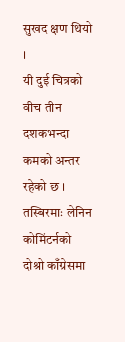सुखद क्षण थियो ।
यी दुई चित्रको वीच तीन दशकभन्दा कमको अन्तर रहेको छ ।
तस्बिरमाः लेनिन कोमिंटर्नको दोश्रो काँग्रेसमा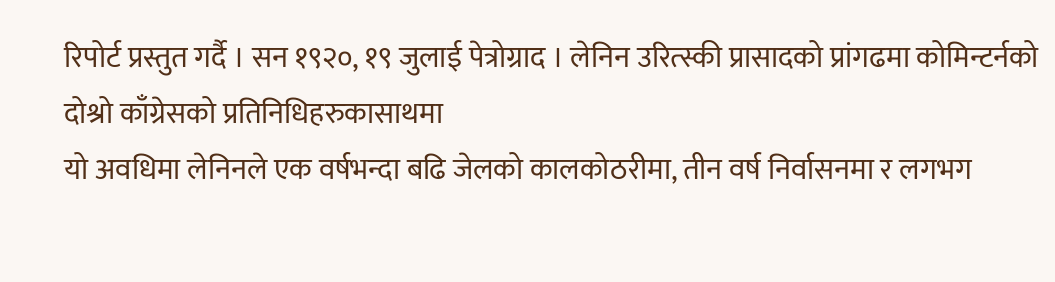रिपोर्ट प्रस्तुत गर्दै । सन १९२०, १९ जुलाई पेत्रोग्राद । लेनिन उरित्स्की प्रासादको प्रांगढमा कोमिन्टर्नको दोश्रो काँग्रेसको प्रतिनिधिहरुकासाथमा
यो अवधिमा लेनिनले एक वर्षभन्दा बढि जेलको कालकोठरीमा, तीन वर्ष निर्वासनमा र लगभग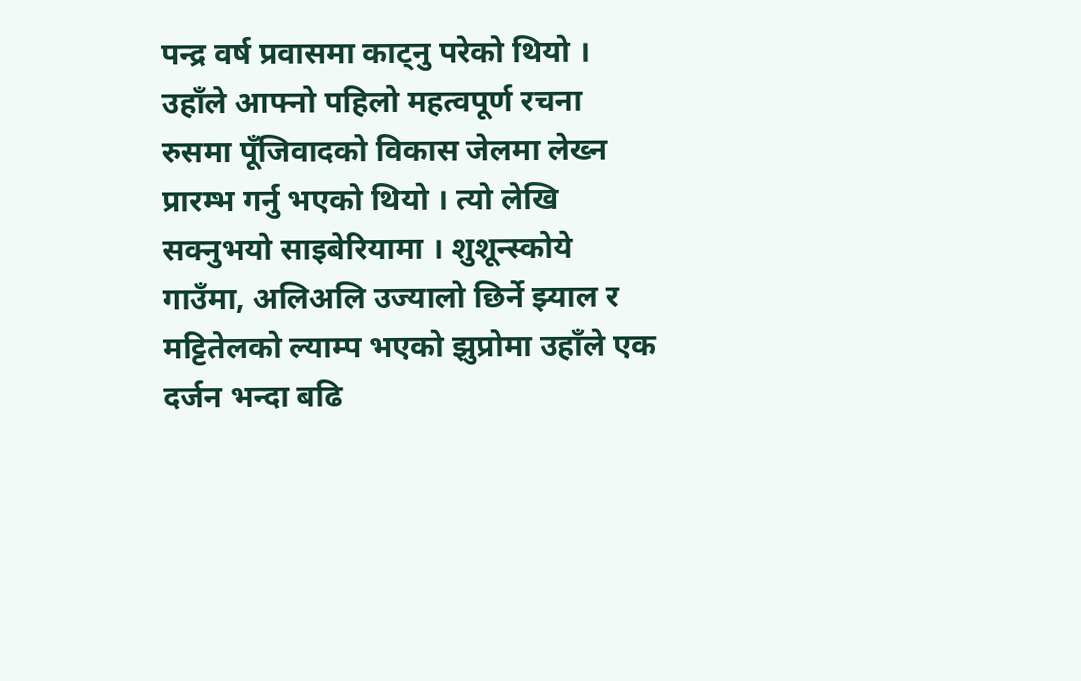पन्द्र वर्ष प्रवासमा काट्नु परेको थियो । उहाँले आफ्नो पहिलो महत्वपूर्ण रचना रुसमा पूँजिवादको विकास जेलमा लेख्न प्रारम्भ गर्नु भएको थियो । त्यो लेखि सक्नुभयो साइबेरियामा । शुशून्स्कोये गाउँमा, अलिअलि उज्यालो छिर्ने झ्याल र मट्टितेलको ल्याम्प भएको झुप्रोमा उहाँले एक दर्जन भन्दा बढि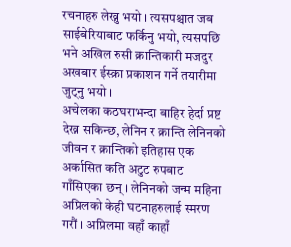रचनाहरु लेख्नु भयो । त्यसपश्चात जब साईबेरियाबाट फर्किनु भयो, त्यसपछि भने अखिल रुसी क्रान्तिकारी मजदुर अखबार ईस्क्रा प्रकाशन गर्ने तयारीमा जुट्नु भयो ।
अचेलका कठघराभन्दा बाहिर हेर्दा प्रष्ट देख्न सकिन्छ, लेनिन र क्रान्ति लेनिनको जीवन र क्रान्तिको इतिहास एक अर्कासित कति अटुट रुपबाट गाँसिएका छन् । लेनिनको जन्म महिना अप्रिलको केही घटनाहरुलाई स्मरण गरौं । अप्रिलमा वहाँ काहाँ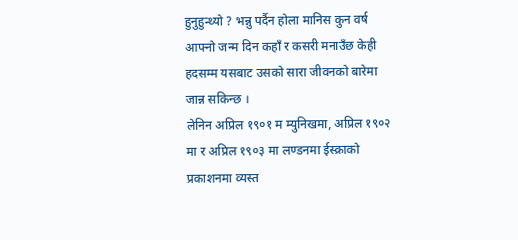हुनुहुन्थ्यो ? भन्नु पर्दैन होला मानिस कुन वर्ष आफ्नो जन्म दिन कहाँ र कसरी मनाउँछ केही हदसम्म यसबाट उसको सारा जीवनको बारेमा जान्न सकिन्छ ।
लेनिन अप्रिल १९०१ म म्युनिखमा, अप्रिल १९०२ मा र अप्रिल १९०३ मा लण्डनमा ईस्क्राको प्रकाशनमा व्यस्त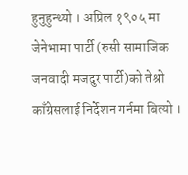हुनुहुन्थ्यो । अप्रिल १९०५ मा जेनेभामा पार्टी (रुसी सामाजिक जनवादी मजदुर पार्टी)को तेश्रो काँग्रेसलाई निर्देशन गर्नमा बित्यो ।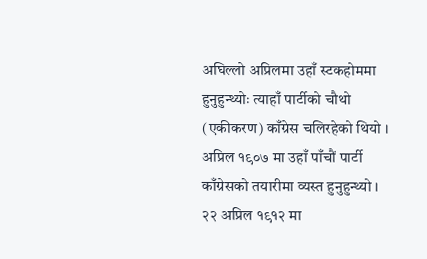अघिल्लो अप्रिलमा उहाँ स्टकहोममा हुनुहुन्थ्योः त्याहाँ पार्टीको चौथो (एकीकरण) काँग्रेस चलिरहेको थियो । अप्रिल १९०७ मा उहाँ पाँचौं पार्टी काँग्रेसको तयारीमा व्यस्त हुनुहुन्थ्यो । २२ अप्रिल १९१२ मा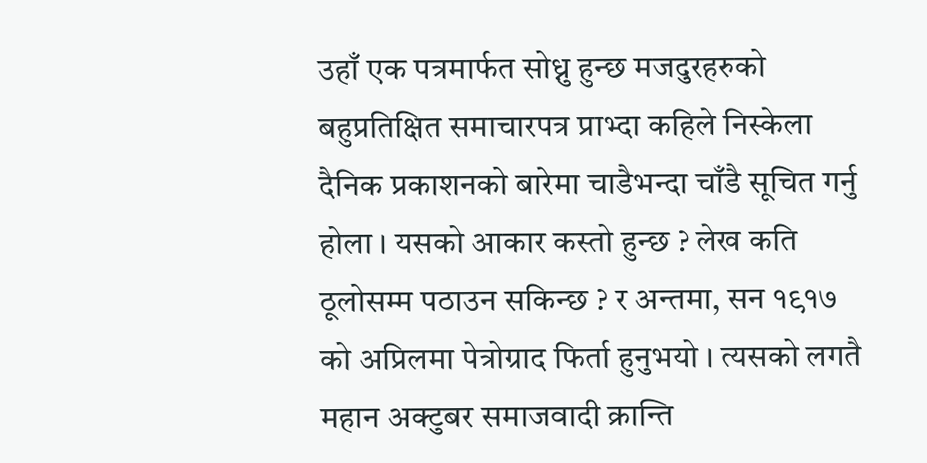उहाँ एक पत्रमार्फत सोध्नु हुन्छ मजदुरहरुको बहुप्रतिक्षित समाचारपत्र प्राभ्दा कहिले निस्केला दैनिक प्रकाशनको बारेमा चाडैभन्दा चाँडै सूचित गर्नु होला । यसको आकार कस्तो हुन्छ ? लेख कति ठूलोसम्म पठाउन सकिन्छ ? र अन्तमा, सन १९१७ को अप्रिलमा पेत्रोग्राद फिर्ता हुनुभयो । त्यसको लगतै महान अक्टुबर समाजवादी क्रान्ति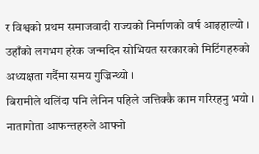र विश्वको प्रथम समाजवादी राज्यको निर्माणको वर्ष आइहाल्यो । उहाँको लगभग हरेक जन्मदिन सोभियत सरकारको मिटिंगहरुको अध्यक्षता गर्दैमा समय गुज्रिन्थ्यो ।
बिरामीले थलिंदा पनि लेनिन पहिले जत्तिक्कै काम गरिरहनु भयो । नातागोता आफन्तहरुले आफ्नो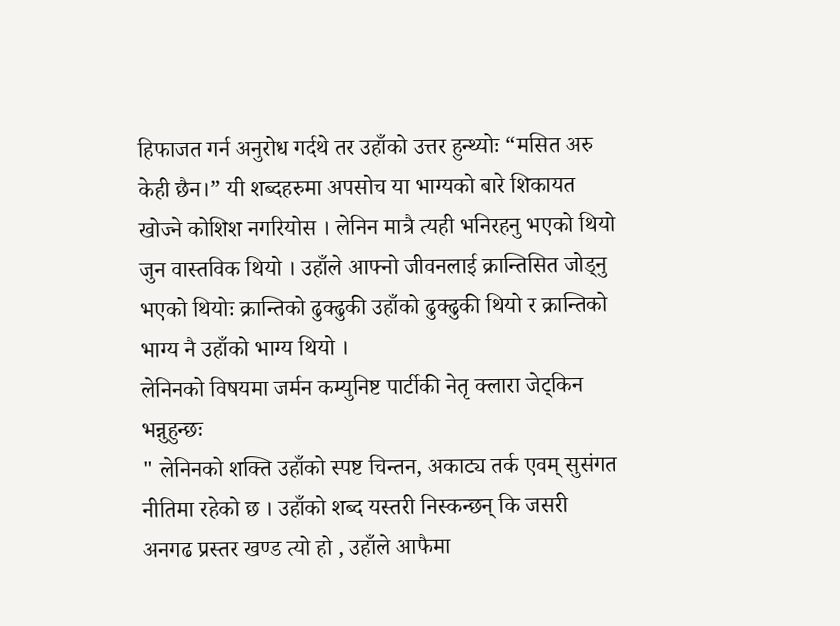हिफाजत गर्न अनुरोध गर्दथे तर उहाँको उत्तर हुन्थ्योः “मसित अरु केही छैन।” यी शब्दहरुमा अपसोच या भाग्यको बारे शिकायत खोज्ने कोशिश नगरियोस । लेनिन मात्रै त्यही भनिरहनु भएको थियो जुन वास्तविक थियो । उहाँले आफ्नो जीवनलाई क्रान्तिसित जोड्नु भएको थियोः क्रान्तिको ढुक्ढुकी उहाँको ढुक्ढुकी थियो र क्रान्तिको भाग्य नै उहाँको भाग्य थियो ।
लेनिनको विषयमा जर्मन कम्युनिष्ट पार्टीकी नेतृ क्लारा जेट्किन भन्नुहुन्छः
" लेनिनको शक्ति उहाँको स्पष्ट चिन्तन, अकाट्य तर्क एवम् सुसंगत नीतिमा रहेको छ । उहाँको शब्द यस्तरी निस्कन्छन् कि जसरी अनगढ प्रस्तर खण्ड त्यो हो , उहाँले आफैमा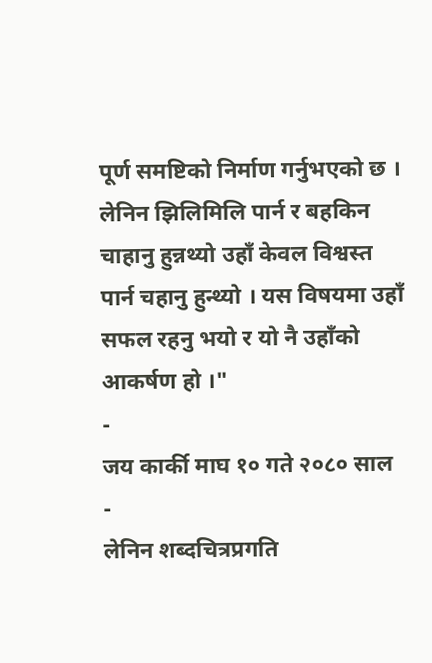पूर्ण समष्टिको निर्माण गर्नुभएको छ । लेनिन झिलिमिलि पार्न र बहकिन चाहानु हुन्नथ्यो उहाँ केवल विश्वस्त पार्न चहानु हुन्थ्यो । यस विषयमा उहाँ सफल रहनु भयो र यो नै उहाँको आकर्षण हो ।"
-
जय कार्की माघ १० गते २०८० साल
-
लेनिन शब्दचित्रप्रगति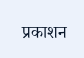प्रकाशन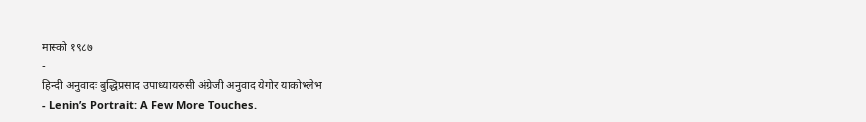मास्को १९८७
-
हिन्दी अनुवादः बुद्धिप्रसाद उपाध्यायरुसी अंग्रेजी अनुवाद येगोर याकोभ्लेभ
- Lenin’s Portrait: A Few More Touches.